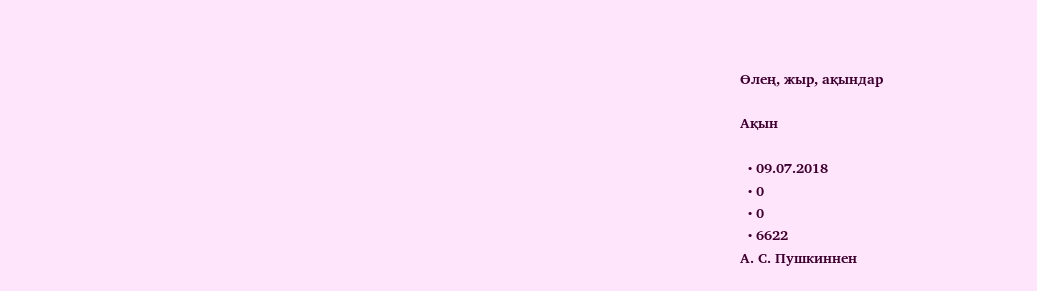Өлең, жыр, ақындар

Ақын

  • 09.07.2018
  • 0
  • 0
  • 6622
А. С. Пушкиннен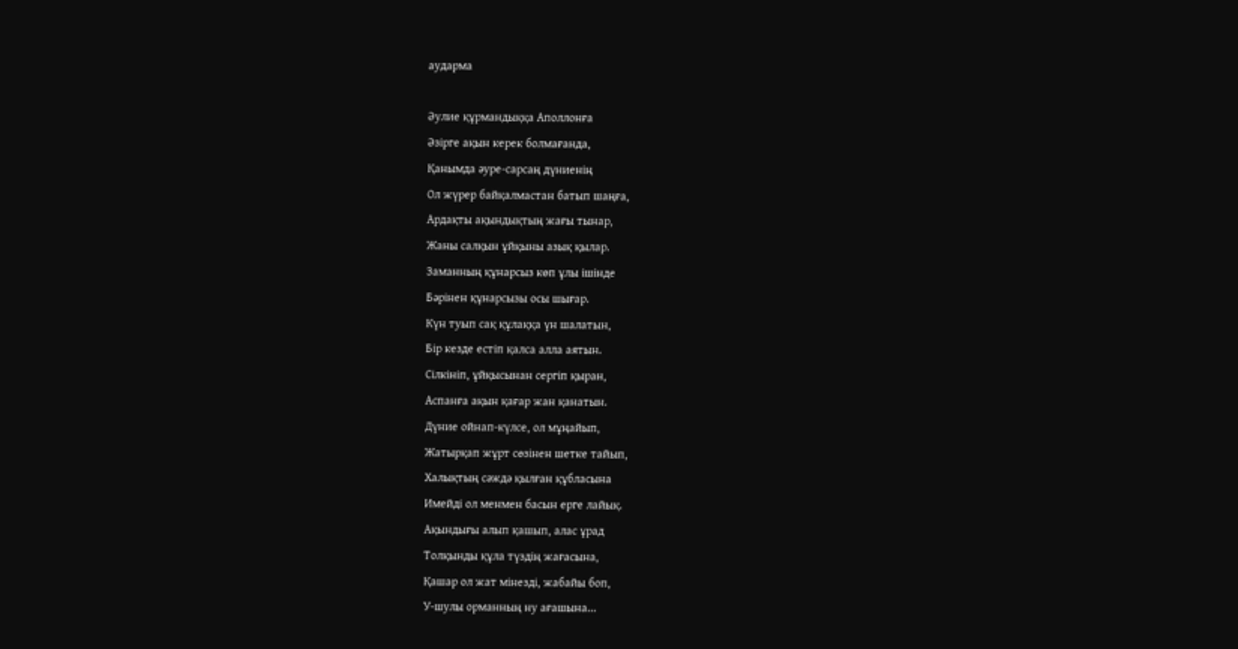аударма

Әулие құрмандыққа Аполлонға
Әзірге ақын керек болмағанда,
Қанымда әуре-сарсаң дүниенің
Ол жүрер байқалмастан батып шаңға,
Ардақты ақындықтың жағы тынар,
Жаны салқын ұйқыны азық қылар.
Заманның құнарсыз көп ұлы ішінде
Бәрінен құнарсызы осы шығар.
Күн туып сақ құлаққа үн шалатын,
Бір кезде естіп қалса алла аятын.
Сілкініп, ұйқысынан сергіп қыран,
Аспанға ақын қағар жан қанатын.
Дүние ойнап-күлсе, ол мұңайып,
Жатырқап жұрт сөзінен шетке тайып,
Халықтың сәждә қылған құбласына
Имейді ол менмен басын ерге лайық.
Ақындығы алып қашып, алас ұрад
Толқынды құла түздің жағасына,
Қашар ол жат мінезді, жабайы боп,
У-шулы орманның ну ағашына...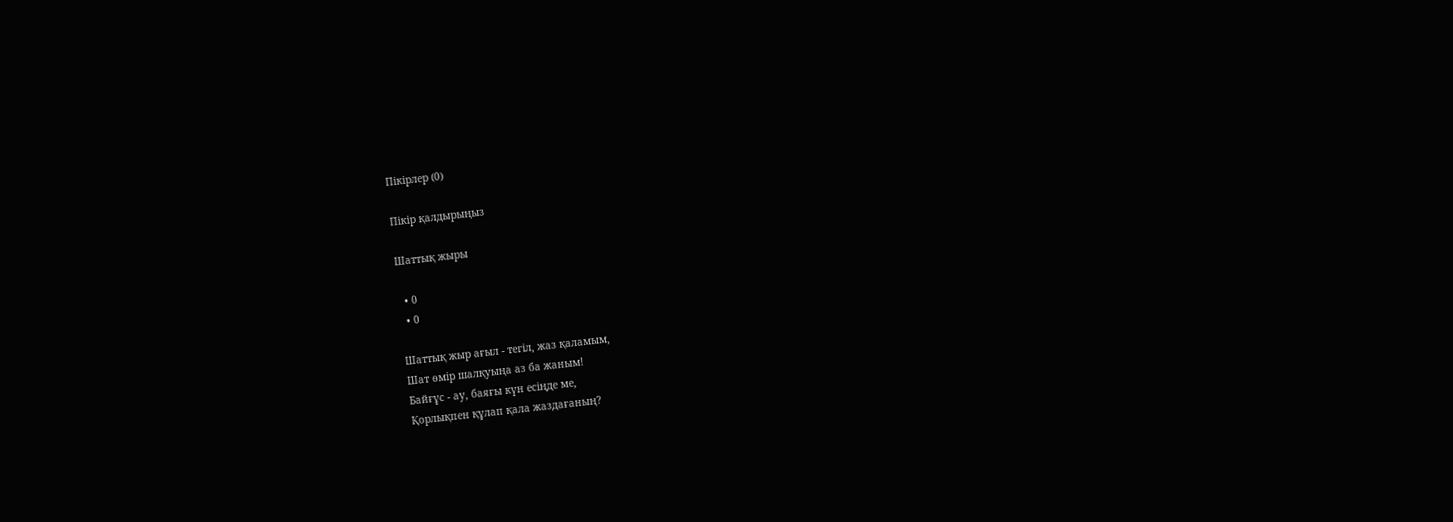Пікірлер (0)

Пікір қалдырыңыз

Шаттық жыры

  • 0
  • 0

Шаттық жыр ағыл - тегіл, жаз қаламым,
Шат өмір шалқуыңа аз ба жаным!
Байғұс - ау, баяғы күн есіңде ме,
Қорлықпен құлап қала жаздағаның?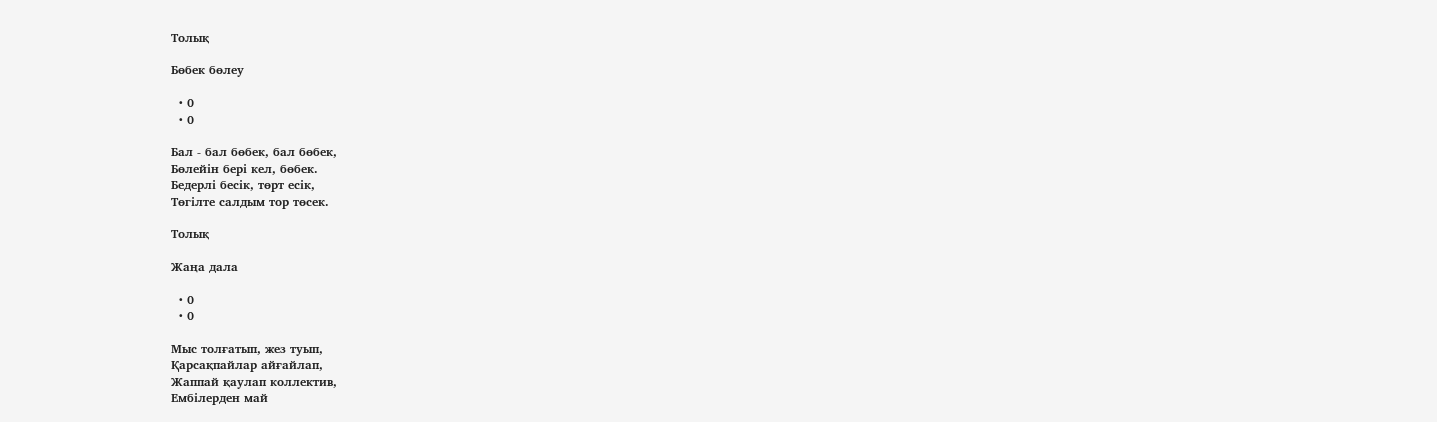Толық

Бөбек бөлеу

  • 0
  • 0

Бал - бал бөбек, бал бөбек,
Бөлейін бері кел, бөбек.
Бедерлі бесік, төрт есік,
Төгілте салдым тор төсек.

Толық

Жаңа дала

  • 0
  • 0

Мыс толғатып, жез туып,
Қарсақпайлар айғайлап,
Жаппай қаулап коллектив,
Ембілерден май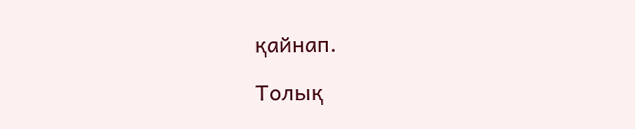қайнап.

Толық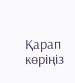Қарап көріңіз